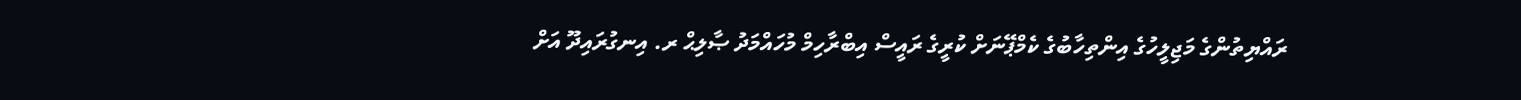ރައްޔިތުންގެ މަޖިލީހުގެ އިންތިހާބުގެ ކެމްޕޭނަށް ކުރީގެ ރައީސް އިބްރާހިމް މުހައްމަދު ޞާލިޙް ރ. އިނގުރައިދޫ އަށް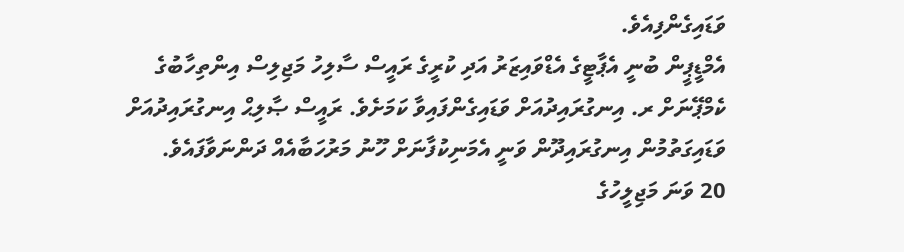ވަޑައިގެންފިއެވެ.
އެމްޑީޕީން ބުނީ އެޕާޓީގެ އެޑްވައިޒަރު އަދި ކުރީގެ ރައީސް ސާލިހު މަޖިލިސް އިންތިހާބުގެ ކެމްޕޭނަށް ރ. އިނގުރައިދުއަށް ވަޑައިގެންފައިވާ ކަމަށެވެ. ރައީސް ޞާލިޙް އިނގުރައިދުއަށް ވަޑައިގަތުމުން އިނގުރައިދޫން ވަނީ އެމަނިކުފާނަށް ހޫނު މަރުހަބާއެއް ދަންނަވާފައެވެ.
20 ވަނަ މަޖިލީހުގެ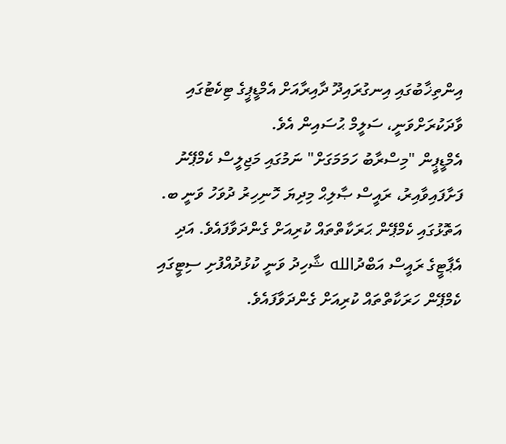އިންތިޚާބުގައި އިނގުރައިދޫ ދާއިރާއަށް އެމްޑީޕީގެ ޓިކެޓުގައި ވާދަކުރަށްވަނީ، ސަލީމް ޙުސައިން އެވެ.
އެމްޑީޕީން "މިސްރާބު ހަމަމަގަށް" ނަމުގައި މަޖިލީސް ކެމްޕޭނު ފަށާފައިވާއިރު، ރައީސް ޞާލިޙް މިދިޔަ ހޮނިހިރު ދުވަހު ވަނީ ބ. އަތޮޅުގައި ކެމްޕޭން ޙަރަކާތްތައް ކުރިއަށް ގެންދަވާފައެވެ. އަދި އެޕާޓީގެ ރައީސް އަބްދުالله ޝާހިދު ވަނީ ކުޅުދުއްފުށި ސިޓީގައި ކެމްޕޭން ހަރަކާތްތައް ކުރިއަށް ގެންދަވާފައެވެ.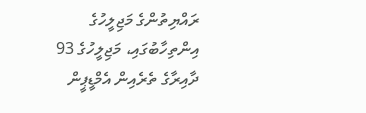ރައްޔިތުންގެ މަޖިލީހުގެ އިންތިހާބުގައި، މަޖިލީހުގެ 93 ދާއިރާގެ ތެރެއިން އެމްޑީޕީން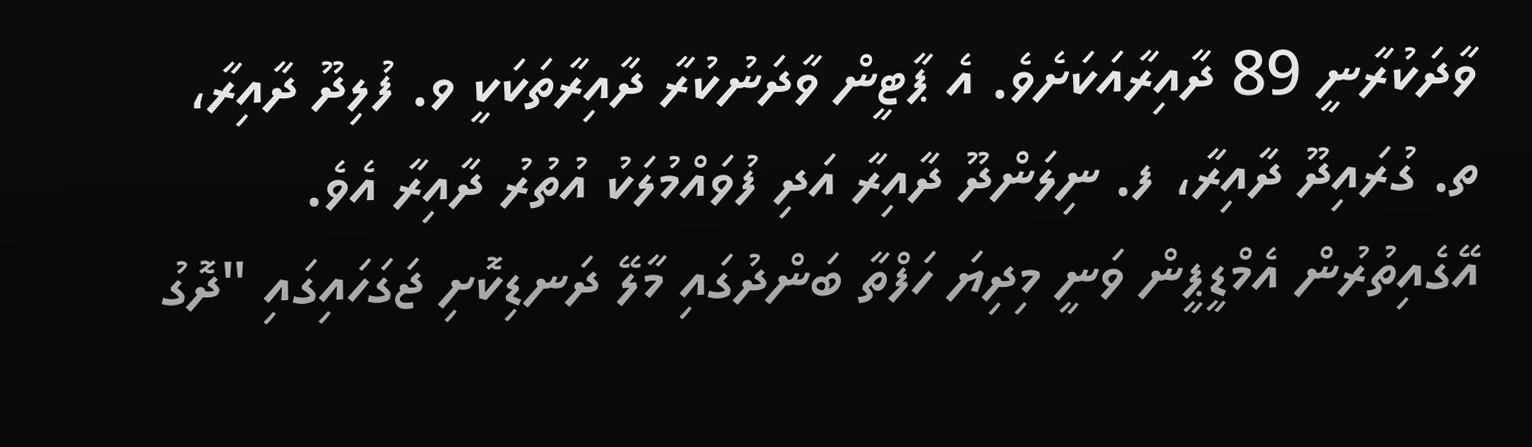ވާދަކުރާނީ 89 ދާއިރާއަކަށެވެ. އެ ޕާޓީން ވާދަނުކުރާ ދާއިރާތަކަކީ ވ. ފުލިދޫ ދާއިރާ، ތ. ގުރައިދޫ ދާއިރާ، ފ. ނިލަންދޫ ދާއިރާ އަދި ފުވައްމުލަކު އުތުރު ދާއިރާ އެވެ.
އޭގެއިތުރުން އެމްޑީޕީން ވަނީ މިދިޔަ ހަފްތާ ބަންދުގައި މާލޭ ދަނޑިކޮށި ޖަގަހައިގައި "ދޮގު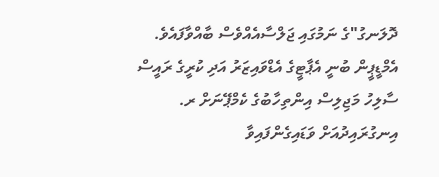ދޮލަނގު"ގެ ނަމުގައި ޖަލްސާއެއްވެސް ބާއްވާފައެވެ.
އެމްޑީޕީން ބުނީ އެޕާޓީގެ އެޑްވައިޒަރު އަދި ކުރީގެ ރައީސް ސާލިހު މަޖިލިސް އިންތިހާބުގެ ކެމްޕޭނަށް ރ. އިނގުރައިދުއަށް ވަޑައިގެންފައިވާ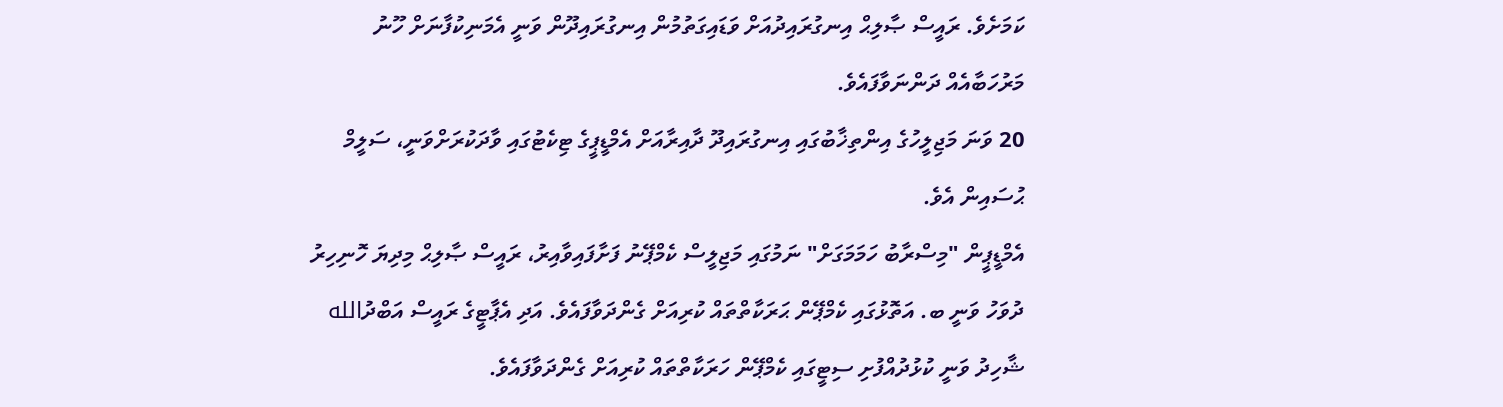ކަމަށެވެ. ރައީސް ޞާލިޙް އިނގުރައިދުއަށް ވަޑައިގަތުމުން އިނގުރައިދޫން ވަނީ އެމަނިކުފާނަށް ހޫނު މަރުހަބާއެއް ދަންނަވާފައެވެ.
20 ވަނަ މަޖިލީހުގެ އިންތިޚާބުގައި އިނގުރައިދޫ ދާއިރާއަށް އެމްޑީޕީގެ ޓިކެޓުގައި ވާދަކުރަށްވަނީ، ސަލީމް ޙުސައިން އެވެ.
އެމްޑީޕީން "މިސްރާބު ހަމަމަގަށް" ނަމުގައި މަޖިލީސް ކެމްޕޭނު ފަށާފައިވާއިރު، ރައީސް ޞާލިޙް މިދިޔަ ހޮނިހިރު ދުވަހު ވަނީ ބ. އަތޮޅުގައި ކެމްޕޭން ޙަރަކާތްތައް ކުރިއަށް ގެންދަވާފައެވެ. އަދި އެޕާޓީގެ ރައީސް އަބްދުالله ޝާހިދު ވަނީ ކުޅުދުއްފުށި ސިޓީގައި ކެމްޕޭން ހަރަކާތްތައް ކުރިއަށް ގެންދަވާފައެވެ.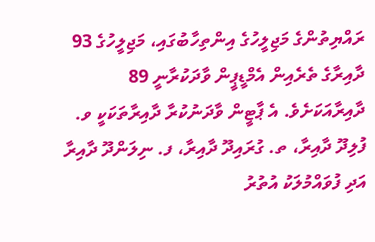ރައްޔިތުންގެ މަޖިލީހުގެ އިންތިހާބުގައި، މަޖިލީހުގެ 93 ދާއިރާގެ ތެރެއިން އެމްޑީޕީން ވާދަކުރާނީ 89 ދާއިރާއަކަށެވެ. އެ ޕާޓީން ވާދަނުކުރާ ދާއިރާތަކަކީ ވ. ފުލިދޫ ދާއިރާ، ތ. ގުރައިދޫ ދާއިރާ، ފ. ނިލަންދޫ ދާއިރާ އަދި ފުވައްމުލަކު އުތުރު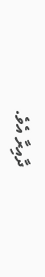ދާއިރާ އެވެ.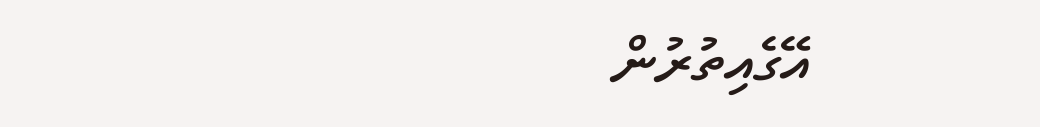އޭގެއިތުރުން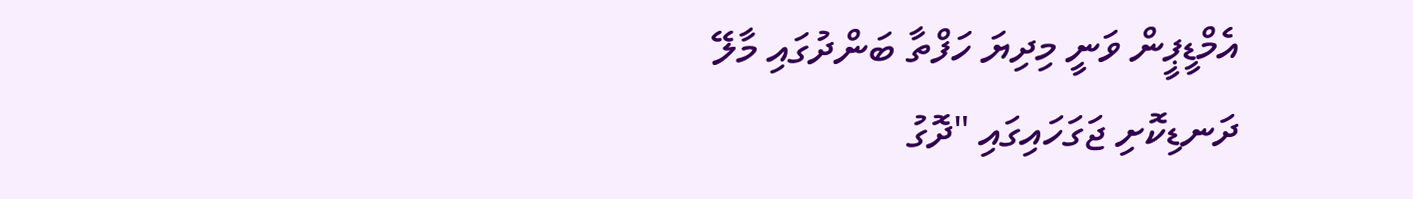އެމްޑީޕީން ވަނީ މިދިޔަ ހަފްތާ ބަންދުގައި މާލޭ ދަނޑިކޮށި ޖަގަހައިގައި "ދޮގު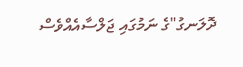ދޮލަނގު"ގެ ނަމުގައި ޖަލްސާއެއްވެސް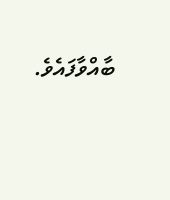ބާއްވާފައެވެ.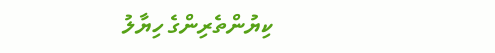ކިޔުންތެރިންގެ ހިޔާލު